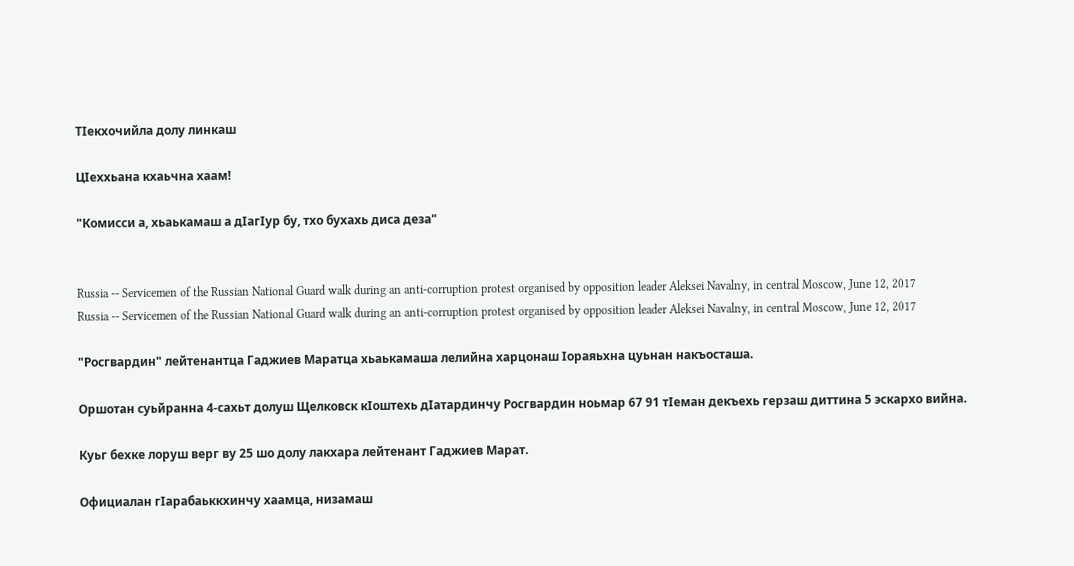ТIекхочийла долу линкаш

ЦIеххьана кхаьчна хаам!

"Комисси а, хьаькамаш а дIагIур бу, тхо бухахь диса деза"


Russia -- Servicemen of the Russian National Guard walk during an anti-corruption protest organised by opposition leader Aleksei Navalny, in central Moscow, June 12, 2017
Russia -- Servicemen of the Russian National Guard walk during an anti-corruption protest organised by opposition leader Aleksei Navalny, in central Moscow, June 12, 2017

"Росгвардин" лейтенантца Гаджиев Маратца хьаькамаша лелийна харцонаш Iораяьхна цуьнан накъосташа.

Оршотан суьйранна 4-сахьт долуш Щелковск кIоштехь дIатардинчу Росгвардин ноьмар 67 91 тIеман декъехь герзаш диттина 5 эскархо вийна.

Куьг бехке лоруш верг ву 25 шо долу лакхара лейтенант Гаджиев Марат.

Официалан гIарабаьккхинчу хаамца, низамаш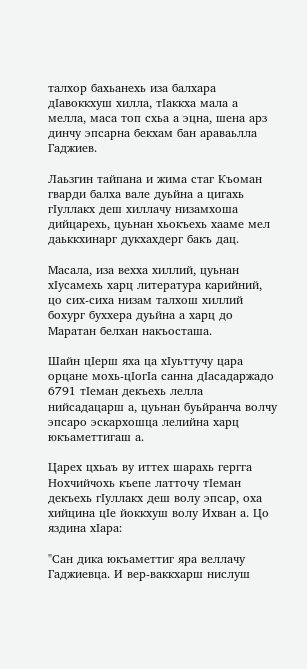талхор бахьанехь иза балхара дIавоккхуш хилла, тIаккха мала а мелла, маса топ схьа а эцна, шена арз динчу эпсарна бекхам бан араваьлла Гаджиев.

Лаьзгин тайпана и жима стаг Къоман гварди балха вале дуьйна а цигахь гIуллакх деш хиллачу низамхоша дийцарехь, цуьнан хьокъехь хааме мел даьккхинарг дукхахдерг бакъ дац.

Масала, иза вехха хиллий, цуьнан хIусамехь харц литература карийний, цо сих-сиха низам талхош хиллий бохург буххера дуьйна а харц до Маратан белхан накъосташа.

Шайн цIерш яха ца хIуьттучу цара орцане мохь-цIогIа санна дIасадаржадо 6791 тIеман декъехь лелла нийсадацарш а, цуьнан буьйранча волчу эпсаро эскархошца лелийна харц юкъаметтигаш а.

Царех цхьаъ ву иттех шарахь гергга Нохчийчохь къепе латточу тIеман декъехь гIуллакх деш волу эпсар, оха хийцина цIе йоккхуш волу Ихван а. Цо яздина хIара:

"Сан дика юкъаметтиг яра веллачу Гаджиевца. И вер-ваккхарш нислуш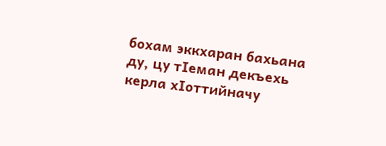бохам эккхаран бахьана ду, цу тIеман декъехь керла хIоттийначу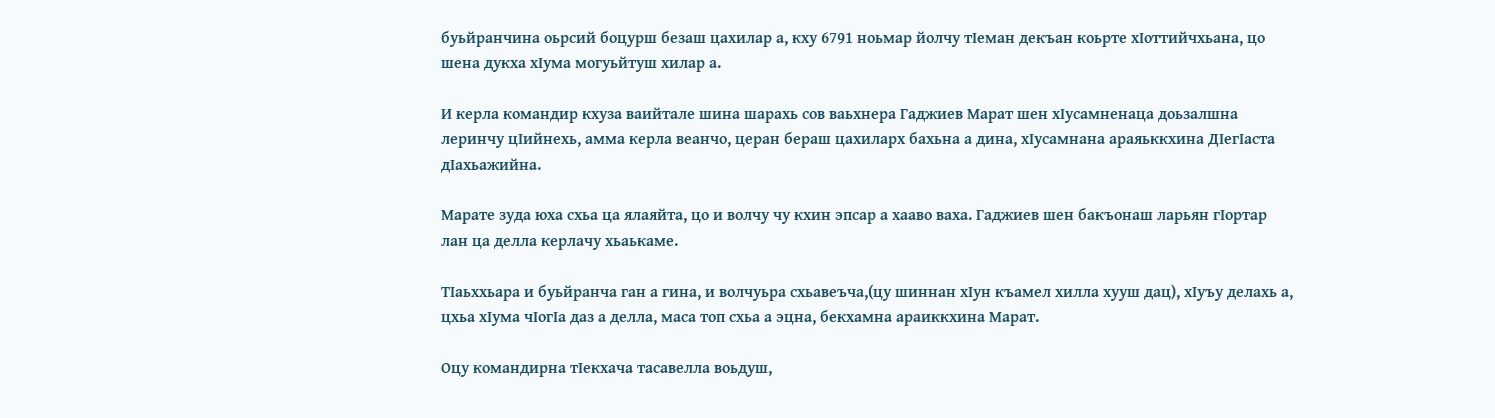буьйранчина оьрсий боцурш безаш цахилар а, кху 6791 ноьмар йолчу тIеман декъан коьрте хIоттийчхьана, цо шена дукха хIума могуьйтуш хилар а.

И керла командир кхуза ваийтале шина шарахь сов ваьхнера Гаджиев Марат шен хIусамненаца доьзалшна леринчу цIийнехь, амма керла веанчо, церан бераш цахиларх бахьна а дина, хIусамнана араяьккхина ДIегIаста дIахьажийна.

Марате зуда юха схьа ца ялаяйта, цо и волчу чу кхин эпсар а хааво ваха. Гаджиев шен бакъонаш ларьян гIортар лан ца делла керлачу хьаькаме.

ТIаьххьара и буьйранча ган а гина, и волчуьра схьавеъча,(цу шиннан хIун къамел хилла хууш дац), хIуъу делахь а, цхьа хIума чIогIа даз а делла, маса топ схьа а эцна, бекхамна араиккхина Марат.

Оцу командирна тIекхача тасавелла воьдуш,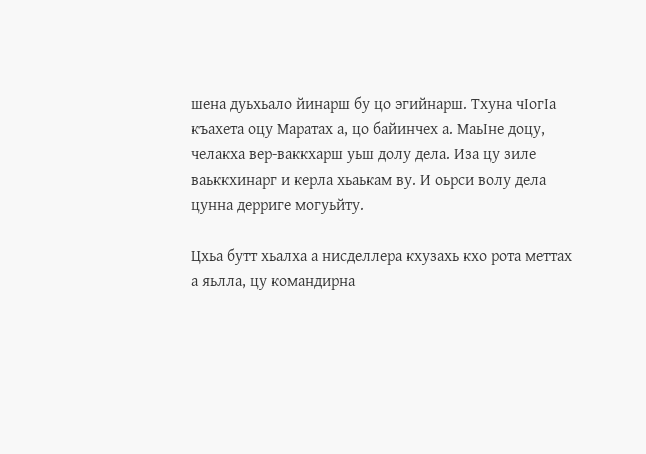шена дуьхьало йинарш бу цо эгийнарш. Тхуна чIогIа къахета оцу Маратах а, цо байинчех а. МаьIне доцу, челакха вер-ваккхарш уьш долу дела. Иза цу зиле ваьккхинарг и керла хьаькам ву. И оьрси волу дела цунна дерриге могуьйту.

Цхьа бутт хьалха а нисделлера кхузахь кхо рота меттах а яьлла, цу командирна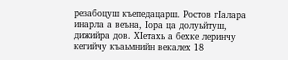резабоцуш къепедацарш. Ростов гIалара инарла а веъна, Iора ца долуьйтуш, дижийра дов. ХIетахь а бехке леринчу кегийчу къаьмнийн векалех 18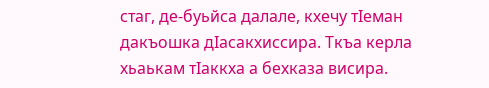стаг, де-буьйса далале, кхечу тIеман дакъошка дIасакхиссира. Ткъа керла хьаькам тIаккха а бехказа висира.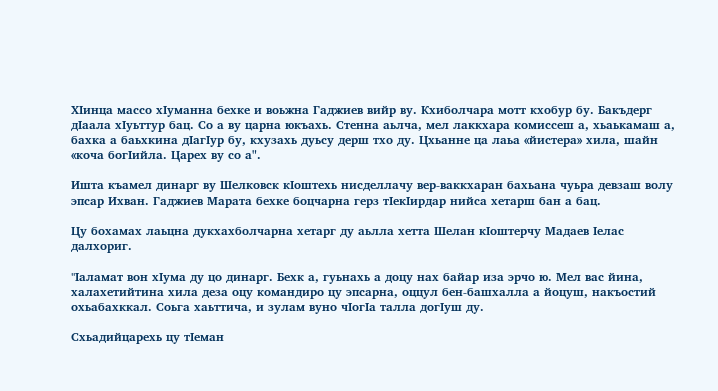ХIинца массо хIуманна бехке и воьжна Гаджиев вийр ву. Кхиболчара мотт кхобур бу. Бакъдерг дIаала хIуьттур бац. Со а ву царна юкъахь. Стенна аьлча, мел лаккхара комиссеш а, хьаькамаш а, бахка а баьхкина дIагIур бу, кхузахь дуьсу дерш тхо ду. Цхьанне ца лаьа «йистера» хила, шайн «коча богIийла. Царех ву со а".

Ишта къамел динарг ву Шелковск кIоштехь нисделлачу вер-ваккхаран бахьана чуьра девзаш волу эпсар Ихван. Гаджиев Марата бехке боцчарна герз тIекIирдар нийса хетарш бан а бац.

Цу бохамах лаьцна дукхахболчарна хетарг ду аьлла хетта Шелан кIоштерчу Мадаев Iелас далхориг.

"Iаламат вон хIума ду цо динарг. Бехк а, гуьнахь а доцу нах байар иза эрчо ю. Мел вас йина, халахетийтина хила деза оцу командиро цу эпсарна, оццул бен-башхалла а йоцуш, накъостий охьабахккал. Соьга хаьттича, и зулам вуно чIогIа талла догIуш ду.

Схьадийцарехь цу тIеман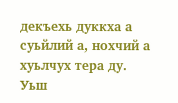декъехь дуккха а суьйлий а, нохчий а хуьлчух тера ду. Уьш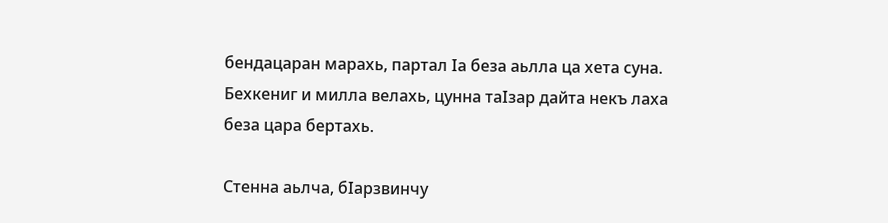бендацаран марахь, партал Iа беза аьлла ца хета суна. Бехкениг и милла велахь, цунна таIзар дайта некъ лаха беза цара бертахь.

Стенна аьлча, бIарзвинчу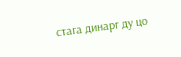стага динарг ду цо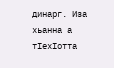динарг. Иза хьанна а тIехIотта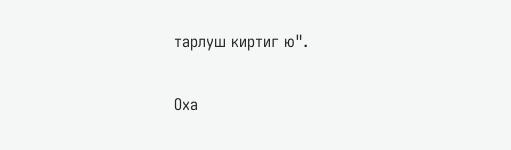тарлуш киртиг ю".

Оха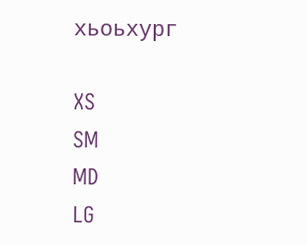хьоьхург

XS
SM
MD
LG